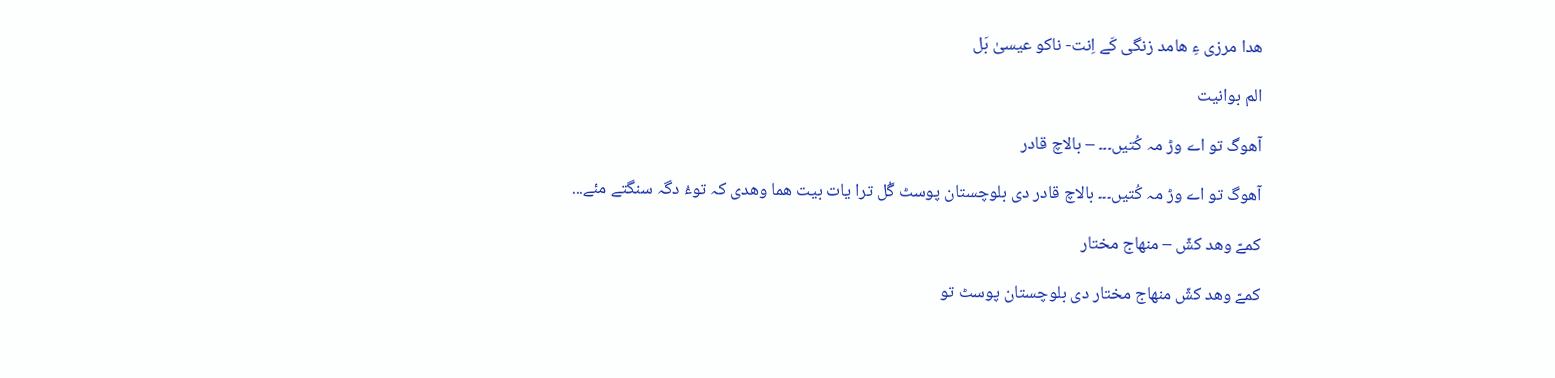ھدا مرزی ءِ ھامد زنگی کَے اِنت- ناکو عیسیٰ بَل

الم بوانیت

آھوگ تو اے وڑ مہ کُتیں۔۔۔ – بالاچ قادر

آھوگ تو اے وڑ مہ کُتیں۔۔۔ بالاچ قادر دی بلوچستان پوسٹ گُل ترا یات بیت ھما وھدی کہ توءُ دگہ سنگتے مئے...

کمےّ وھد کشّ – منھاج مختار

کمےّ وھد کشّ منھاج مختار دی بلوچستان پوسٹ تو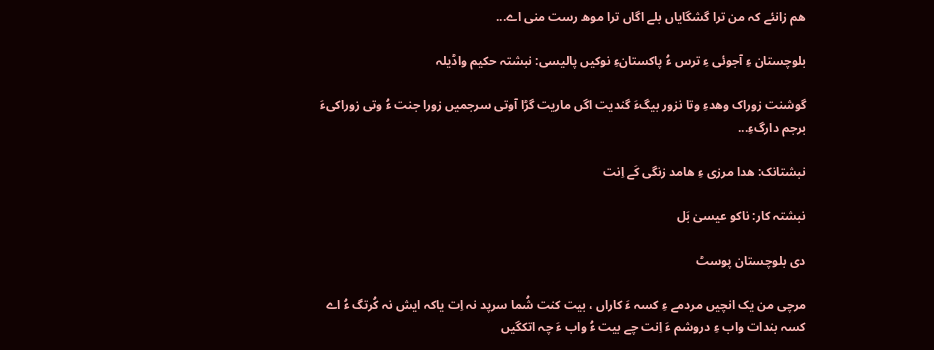ھم زانئے کہ من ترا گشگایاں بلے اگاں ترا موھ رست منی اے...

بلوچستان ءِ آجوئی ءِ ترس ءُ پاکستانءِ نوکیں پالیسی: نبشتہ حکیم واڈیلہ

گوشنت زوراک وھدءِ وتا نزور بیگءَ گندیت اگں ماریت گڑا آوتی سرجمیں زورا جنت ءُ وتی زوراکیءَ برجم دارگءِ...

نبشتانک: ھدا مرزی ءِ ھامد زنگی کَے اِنت

نبشتہ کار: ناکو عیسیٰ بَل

دی بلوچستان پوسٹ

مرچی من یک انچیں مردمے ءِ کسہ ءَ کاراں ، بیت کنت شُما سرپد نہ اِت یاکہ ایش نہ کُرتگ ءُ اے کسہ بندات واب ءِ دروشم ءَ اِنت چے بیت ءُ واب ءَ چہ اتکگیں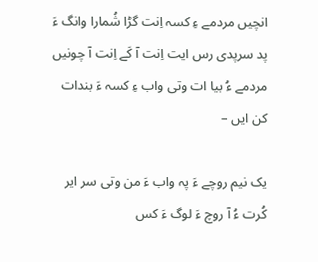انچیں مردمے ءِ کسہ اِنت گڑا شُمارا وانگ ءَ پد سرپدی رس ایت اِنت آ کَے اِنت آ چونیں مردمے ءُ بیا ات وتی واب ءِ کسہ ءَ بندات کن ایں –

یک نیم روچے ءَ پہ واب ءَ من وتی سر ایر کُرت ءُ آ روچ ءَ لوگ ءَ کس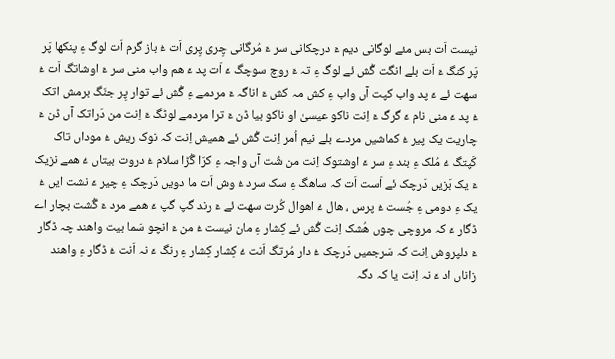نیست اَت بس مئے لوگانی دیم ءَ درچکانی سر ءَ مُرگانی چِری پِری اَت ءُ باز گرم اَت لوگ ءِ پنکھا پَر پَر کنگ ءَ اَت بلے انگت گُش ئے لوگ ءِ تہ ءَ روچ سوچگ ءَ اَت پد ءَ ھم واب منی سر ءَ اوشاتگ اَت ءُ سھت ئے ءَ پد واب کپت آں واب ءِ کش مہ کش ءَ اناگہ ءَ مردمے ءِ گُش ئے توار پِر جنّگ برمش اتک ءُ پد ءَ منی نام ءَ گرگ ءَ اِنت ناکو عیسیٰ او ناکو بیا ڈن ءَ ترا مردمے لوٹگ ءَ اِنت من دَراتک آں ڈن ءَ چاریت یک پیر ءُ کماشیں مردے بلے نیم اُمر اِنت گُش ئے ھمیش اِنت کہ نوک ریش ءُ موداں تاک کَپتگ ءُ مُلک ءِ بند ءِ سر ءَ اوشتوک اِنت من شُت آں واجہ ءِ کرّا گُڑا سلام ءُ دروت بیتاں ءُ ھمے نزیک ءَ یک بَزیں دَرچک ئے اَست اَت کہ ساھگ ءِ سک سرد ءُ وش اَت ما دویں دَرچک ءِ چیر ءَ نشت ایں ءُ یک ءِ دومی ءِ جُست ءُ پرس ، ھال ءُ اھوال کُرت سھت ئے ءَ رند گپ گپ ءَ ھمے مرد ءَ گُشت بچار اے ڈگار ءَ کہ مروچی چوں ھُشک اِنت گُش ئے کِشار ءِ مان نیست ءُ من ءَ انچو سَما بیت واھند چہ ڈگار ءَ دلپروش اِنت کہ سَرجمیں دَرچک ءُ دار مُرتگ اَنت ءُ کِشار کِشار ءِ رنگ ءَ نہ اَنت ءُ ڈگار ءِ واھند زاناں اد ءَ نہ اِنت یا کہ دگہ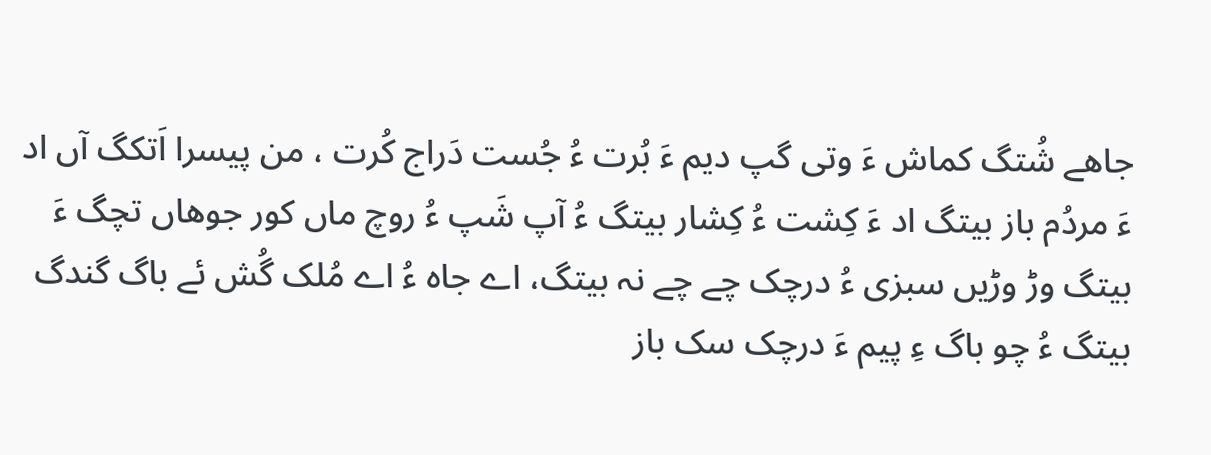جاھے شُتگ کماش ءَ وتی گپ دیم ءَ بُرت ءُ جُست دَراج کُرت ، من پیسرا اَتکگ آں اد ءَ مردُم باز بیتگ اد ءَ کِشت ءُ کِشار بیتگ ءُ آپ شَپ ءُ روچ ماں کور جوھاں تچگ ءَ بیتگ وڑ وڑیں سبزی ءُ درچک چے چے نہ بیتگ، اے جاہ ءُ اے مُلک گُش ئے باگ گندگ بیتگ ءُ چو باگ ءِ پیم ءَ درچک سک باز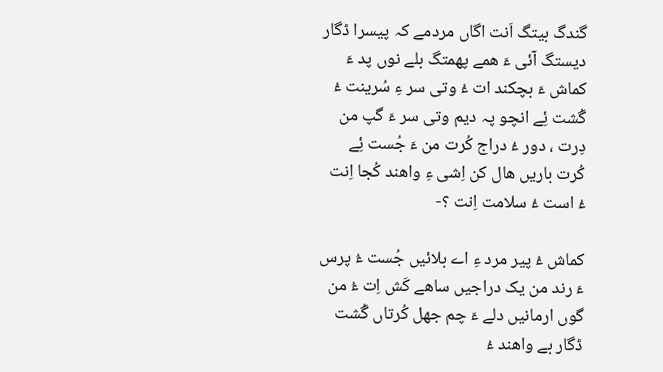گندگ بیتگ اَنت اگاں مردمے کہ پیسرا ڈگار دیستگ آئی ءَ ھمے پھمتگ بلے نوں پد ءَ کماش ءَ بچکند ات ءُ وتی سر ءِ سُرینت ءُ گُشت ئِے انچو پہ دیم وتی سر ءَ گپ من دِرت ، دور ءُ دراج کُرت من ءَ جُست ئِے کُرت باریں ھال کن اِشی ءِ واھند کُجا اِنت ءُ است ءُ سلامت اِنت ؟-

کماش ءُ پیر مرد ءِ اے بلائیں جُست ءُ پرس ءَ رند من یک دراجیں ساھے کَش اِت ءُ من گوں ارمانیں دلے ءَ چم جھل کُرتاں گُشت ڈگار بے واھند ءُ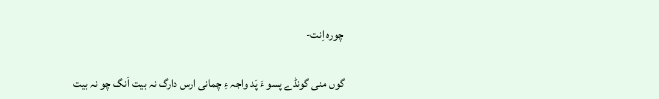چورہ اِنت-

گوں منی گونڈے پسو ءَ پَد واجہ ءِ چمانی ارس دارگ نہ بیت اَنگ چو نہ بیت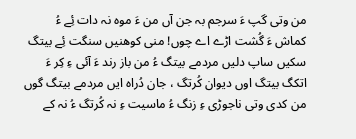من وتی گپ ءَ سرجم بہ جن آں من ءَ موہ نہ دات ئِے ءُ کماش ءَ گُشت اڑے اے چوں! منی کوھنیں سنگت ئِے بیتگ سکیں ساپ دلیں مردمے بیتگ ءُ من باز رند ءَ آئی ءِ کِر ءَ اتکگ بیتگ اوں دیوان کُرتگ ، جان دُراہ ایں مردمے بیتگ گوں من کدی وتی ناجوڑی ءِ زنگ ءُ ماسیت ءِ نہ کُرتگ ءُ نہ کے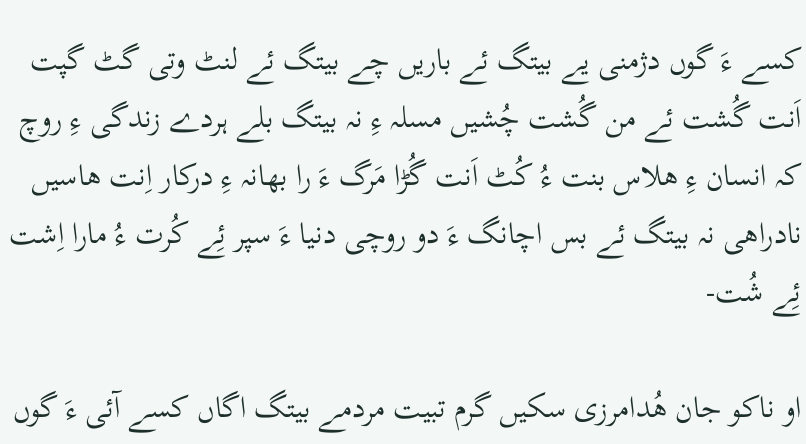کسے ءَ گوں دژمنی یے بیتگ ئے باریں چے بیتگ ئے لنٹ وتی گٹ گپت اَنت گُشت ئے من گُشت چُشیں مسلہ ءِ نہ بیتگ بلے ہردے زندگی ءِ روچ کہ انسان ءِ ھلاس بنت ءُ کُٹ اَنت گُڑا مَرگ ءَ را بھانہ ءِ درکار اِنت ھاسیں نادراھی نہ بیتگ ئے بس اچانگ ءَ دو روچی دنیا ءَ سپر ئِے کُرت ءُ مارا اِشت ئِے شُت-

او ناکو جان ھُدامرزی سکیں گرم تبیت مردمے بیتگ اگاں کسے آئی ءَ گوں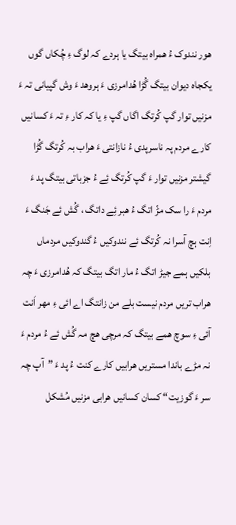ھور نندوک ءُ ھمراہ بیتگ یا ہردے کہ لوگ ءِ چُکاں گوں یکجاہ دیوان بیتگ گُڑا ھُدامرزی ءَ ہروھد ءَ وش گپیانی تہ ءَ مزنیں توار گپ کُرتگ اگاں گپ ءِ یا کہ کار ءِ تہ ءَ کسانیں کارے مردم پہ ناسرپدی ءُ نازانتی ءَ ھراب بہ کُرتگ گُڑا گیشتر مزنیں توار ءَ گپ کُرتگ ئِے ءُ جزباتی بیتگ پد ءَ مردم ءَ را سک مڑّ اتگ ءُ ھبر ئِے داتگ ، گُش ئے جَنگ ءَ اِنت ہچ آسرا نہ کُرتگ ئے نندوکیں ءُ گندوکیں مردماں بلکیں ہمے جیڑ اتگ ءُ مار اتگ بیتگ کہ ھُدامرزی ءَ چہ ھراب تریں مردم نیست بلے من زانتگ اے ائی ءِ مھر اَنت آئی ءِ سوچ ھمے بیتگ کہ مرچی ھچ مہ گُش ئے ءُ مردم ءَ نہ مڑے باندا مستریں ھرابیں کارے کنت ءُ پد ءَ ”آپ چہ سر ءَ گوزیت“ کسان کسانیں ھرابی مزنیں مُشکل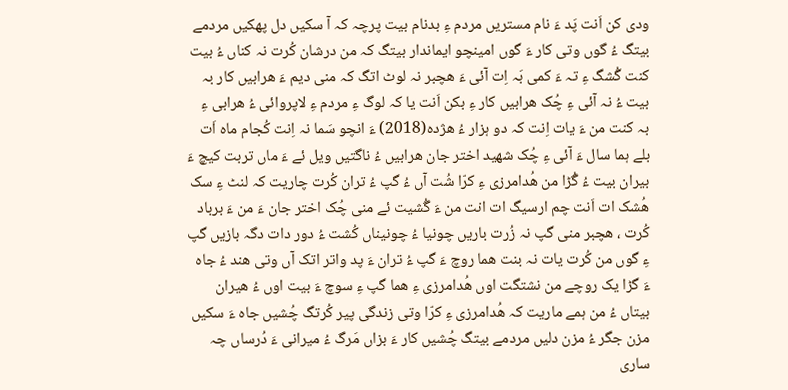ودی کن اَنت پَد ءَ نام مستریں مردم ءِ بدنام بیت پرچہ کہ آ سکیں دل پھکیں مردمے بیتگ ءُ گوں وتی کار ءَ گوں امینچو ایماندار بیتگ کہ من درشان کُرت نہ کناں ءُ بیت کنت گُشگ ءِ تہ ءَ کمی بَہ اِت آئی ءَ ھچبر نہ لوٹ اتگ کہ منی دیم ءَ ھرابیں کار بہ بیت ءُ نہ آئی ءِ چُک ھرابیں کار ءِ بکن اَنت یا کہ لوگ ءِ مردم ءِ لاپروائی ءُ ھرابی ءِ بہ کنت من ءَ یات اِنت کہ دو ہزار ءُ ھژدہ(2018) ءَ انچو سَما نہ اِنت کُجام ماہ اَت بلے ہما سال ءَ آئی ءِ چُک شھید اختر جان ھرابیں ءُ ناگتیں ویل ئے ءَ ماں تربت کیچ ءَ بیران بیت ءُ گُڑا من ھُدامرزی ءِ کرّا شُت آں ءُ گپ ءُ تران کُرت چاریت کہ لنٹ ءِ سک ھُشک ات اَنت چم ارسیگ ات انت من ءَ گُشیت ئے منی چُک اختر جان ءَ من ءَ برباد کُرت ، ھچبر منی گپ نہ زُرت باریں چونیا ءُ چونیناں کُشت ءُ دور دات دگہ بازیں گپ ءِ گوں من کُرت یات نہ بنت ھما روچ ءَ گپ ءُ تران ءَ پد واتر اتک آں وتی ھند ءُ جاہ ءَ گڑا یک روچے من نشتگت اوں ھُدامرزی ءِ ھما گپ ءِ سوچ ءَ بیت اوں ءُ ھیران بیتاں ءُ من ہمے ماریت کہ ھُدامرزی ءِ کرّا وتی زندگی پیر کُرتگ چُشیں جاہ ءَ سکیں مزن جگر ءُ مزن دلیں مردمے بیتگ چُشیں کار ءَ بزاں مَرگ ءُ میرانی ءَ دُرساں چہ ساری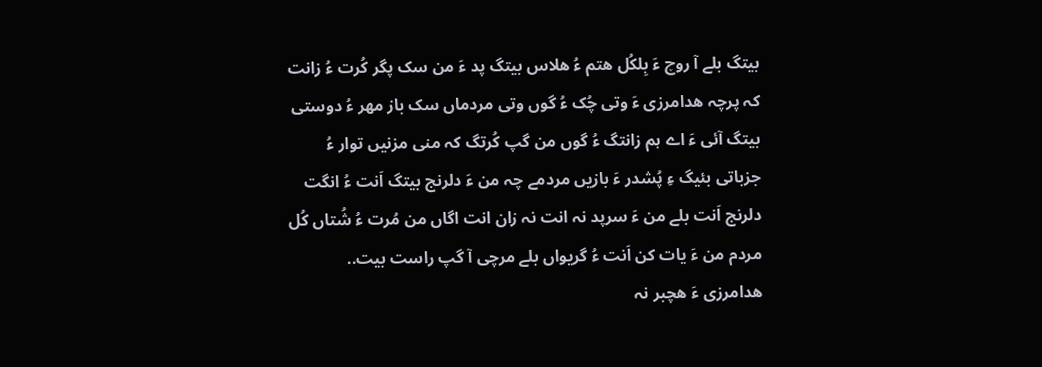بیتگ بلے آ روچ ءَ بِلکُل ھتم ءُ ھلاس بیتگ پد ءَ من سک پگر کُرت ءُ زانت کہ پرچہ ھدامرزی ءَ وتی چُک ءُ گوں وتی مردماں سک باز مھر ءُ دوستی بیتگ آئی ءَ اے ہم زانتگ ءُ گوں من گپ کُرتگ کہ منی مزنیں توار ءُ جزباتی بئیگ ءِ پُشدر ءَ بازیں مردمے چہ من ءَ دلرنج بیتگ اَنت ءُ انگت دلرنج اَنت بلے من ءَ سرپد نہ انت نہ زان انت اگاں من مُرت ءُ شُتاں کُل مردم من ءَ یات کن اَنت ءُ گریواں بلے مرچی آ گپ راست بیت.. ھدامرزی ءَ ھچبر نہ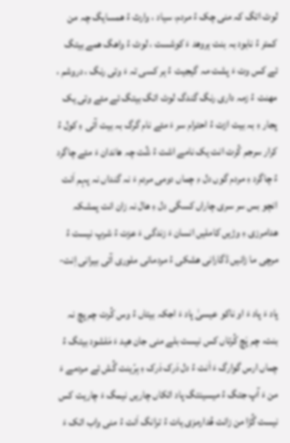لوٹ اتگ کہ منی چک ءُ مردم، سیاد ، وارث ءُ ھمسایگ چہ من کمتر ءُ نابود بہ بنت ہروھد ءَ کوشست ، لوٹ ءُ واھگ ھمے بیتگ ئے کس وت ءَ پشت مہ گیجیت ءُ ہر کسی تہ ءَ وتی رنگ ، دروشم ، مھنت ءُ زمہ داری رنگ گندگ لوٹ اتگ بیتگ ئے مئے وتی یک پجار ءِ بہ بیت ازت ءُ احترام سر ءَ مئے نام گرگ بہ بیت آئی ءِ کول ءُ کرار سرجم کُرت انت یک نامے اشت ءُ شُت چہ ھاندان ءَ مئے چاگرد ءُ چاگرد ءِ مردم گوں دل ءِ چماں دومی مردم ءَ نہ گنداں نہ پہم اَنت انچو بس سر سری چاراں کسگی دل ءِ ھال نہ زان انت پمشکہ ھدامرزی ءِ وڑیں کاملیں انسان ءَ زندگی ءَ عزت ءُ شرپ نیست ءُ مرچی ما زانیں ڈگارانی ھشکی ءُ مردمانی ملوری آئی بیرانی اِنت-

پاد ءَ پاد ءَ او ناکو عیسیٰ پاد ءَ اجکہ بیتاں ءُ وس کُرت چم پچ نہ بنت، چم پَچ کُرتاں کس نیست بلے منی جان ھید ءَ مَلشود بیتگ ءُ چماں ارس گوارگ ءَ اَنت ءُ دل دَرک دَرک ءِ بِرّینت گُش ئے مردمے ءَ من ءَ آپ جتگ ءُ میسینتگ پاد اتکاں چاریں نیمگ ءَ چاریت کس نیست گُڑا من زانت ھُدارمزی یات ءُ ترانگ اَنت ءُ منی واب اتک ءَ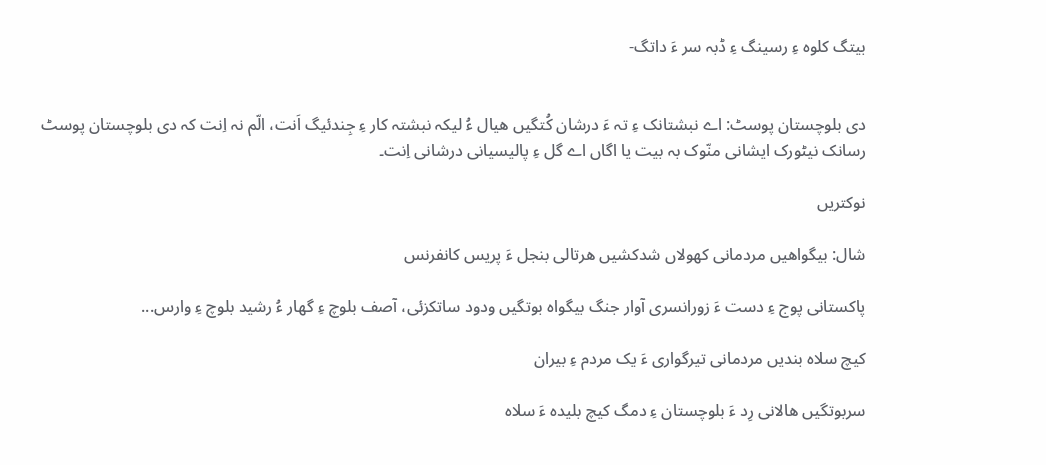بیتگ کلوہ ءِ رسینگ ءِ ڈبہ سر ءَ داتگ-


دی بلوچستان پوسٹ: اے نبشتانک ءِ تہ ءَ درشان کُتگیں ھیال ءُ لیکہ نبشتہ کار ءِ جِندئیگ اَنت، الّم نہ اِنت کہ دی بلوچستان پوسٹ رسانک نیٹورک ایشانی منّوک بہ بیت یا اگاں اے گل ءِ پالیسیانی درشانی اِنت۔

نوکتریں

شال: بیگواھیں مردمانی کھولاں شدکشیں ھرتالی بنجل ءَ پریس کانفرنس

پاکستانی پوج ءِ دست ءَ زورانسری آوار جنگ بیگواہ بوتگیں ودود ساتکزئی، آصف بلوچ ءِ گھار ءُ رشید بلوچ ءِ وارس...

کیچ سلاہ بندیں مردمانی تیرگواری ءَ یک مردم ءِ بیران

سربوتگیں ھالانی رِد ءَ بلوچستان ءِ دمگ کیچ بلیدہ ءَ سلاہ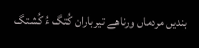بندیں مردماں ورناھے تیرباران کُتگ ءُ کُشتگ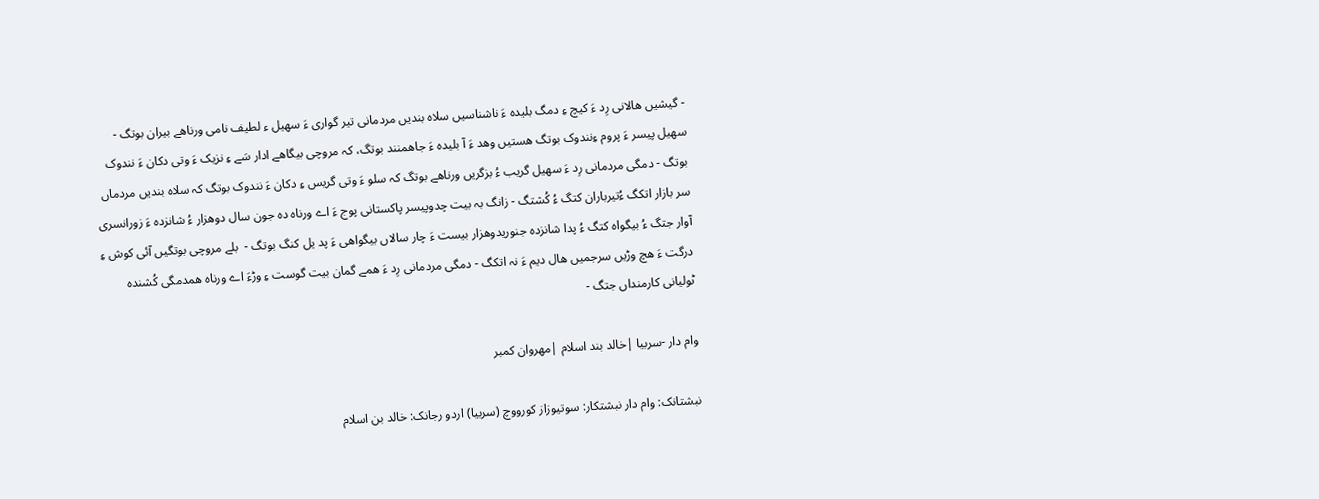- گیشیں ھالانی رِد ءَ کیچ ءِ دمگ بلیدہ ءَ ناشناسیں سلاہ بندیں مردمانی تیر گواری ءَ سھیل ء لطیف نامی ورناھے بیران بوتگ - سھیل پیسر ءَ پروم ءِنندوک بوتگ ھستیں وھد ءَ آ بلیدہ ءَ جاھمنند بوتگ، کہ مروچی بیگاھے ادار سَے ءِ نزیک ءَ وتی دکان ءَ نندوک بوتگ - دمگی مردمانی رِد ءَ سھیل گریب ءُ بزگریں ورناھے بوتگ کہ سلو ءَ وتی گریس ءِ دکان ءَ نندوک بوتگ کہ سلاہ بندیں مردماں سر بازار اتکگ ءُتیرباران کتگ ءُ کُشتگ - زانگ بہ بیت چدوپیسر پاکستانی پوج ءَ اے ورناہ دہ جون سال دوھزار ءُ شانزدہ ءَ زورانسری آوار جتگ ءُ بیگواہ کتگ ءُ پدا شانزدہ جنوریدوھزار بیست ءَ چار سالاں بیگواھی ءَ پد یل کنگ بوتگ -  بلے مروچی بوتگیں آئی کوش ءِ درگت ءَ ھچ وڑیں سرجمیں ھال دیم ءَ نہ اتکگ - دمگی مردمانی رِد ءَ ھمے گمان بیت گوست ءِ وڑءَ اے ورناہ ھمدمگی کُشندہ ٹولیانی کارمنداں جتگ -

وام دار -سربیا |خالد بند اسلام |مھروان کمبر

نبشتانک: وام دار نبشتکار: سوتیوزاز کورووچ (سربیا) اردو رجانک: خالد بن اسلام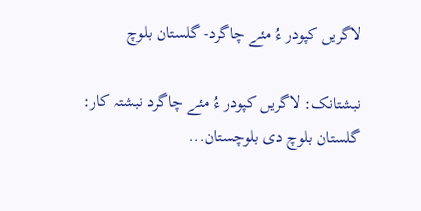لاگریں کپودر ءُ مئے چاگرد- گلستان بلوچ

نبشتانک: لاگریں کپودر ءُ مئے چاگرد نبشتہ کار: گلستان بلوچ دی بلوچستان...